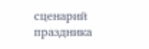сценарий праздника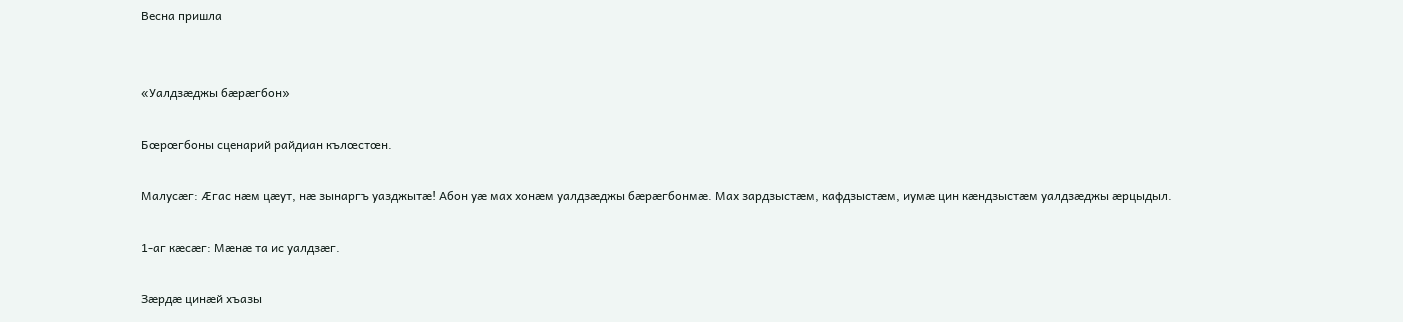Весна пришла


«Уалдзæджы бæрæгбон»

Бœрœгбоны сценарий райдиан кълœстœн.

Малусæг: Æгас нæм цæут, нæ зынаргъ уазджытæ! Абон уæ мах хонæм уалдзæджы бæрæгбонмæ. Мах зардзыстæм, кафдзыстæм, иумæ цин кæндзыстæм уалдзæджы æрцыдыл.

1-аг кæсæг: Мæнæ та ис уалдзæг.

Зæрдæ цинæй хъазы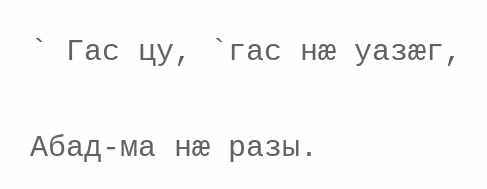` Гас цу, `гас нæ уазæг,

Абад-ма нæ разы.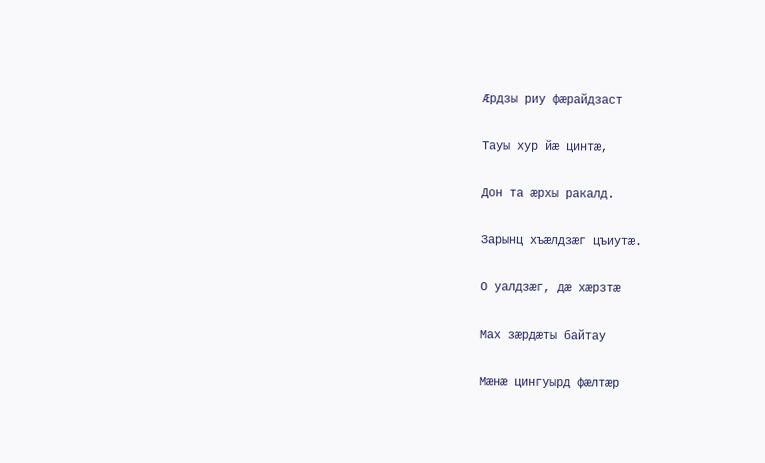Æрдзы риу фæрайдзаст

Тауы хур йæ цинтæ,

Дон та æрхы ракалд.

Зарынц хъæлдзæг цъиутæ.

О уалдзæг, дæ хæрзтæ

Мах зæрдæты байтау

Мæнæ цингуырд фæлтæр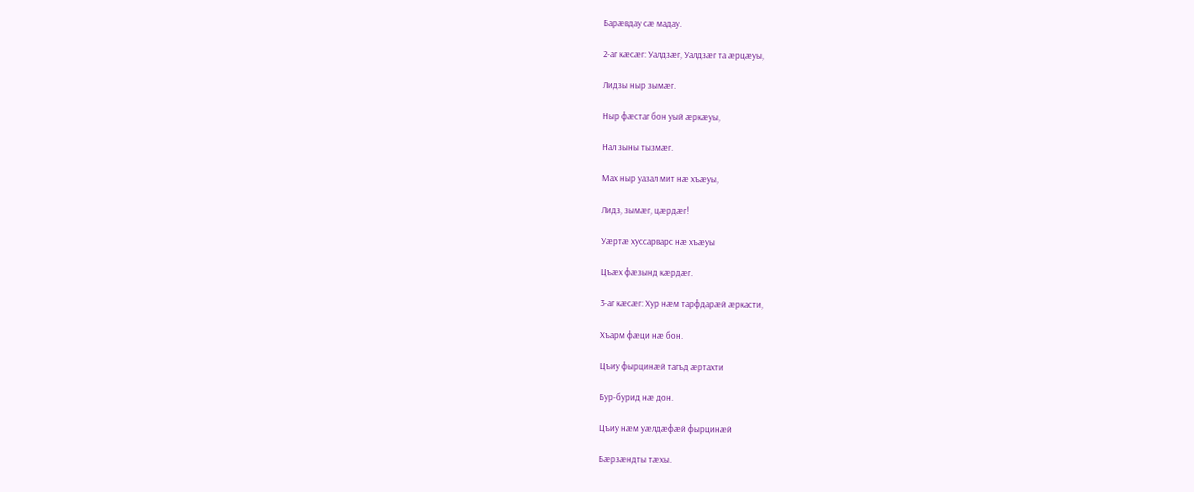Барæвдау сæ мадау.

2-аг кæсæг: Уалдзæг, Уалдзæг та æрцæуы,

Лидзы ныр зымæг.

Ныр фæстаг бон уый æркæуы,

Нал зыны тызмæг.

Мах ныр уазал мит нæ хъæуы,

Лидз, зымæг, цæрдæг!

Уæртæ хуссарварс нæ хъæуы

Цъæх фæзынд кæрдæг.

3-аг кæсæг: Хур нæм тарфдарæй æркасти,

Хъарм фæци нæ бон.

Цъиу фырцинæй тагъд æртахти

Бур-бурид нæ дон.

Цъиу нæм уæлдæфæй фырцинæй

Бæрзæндты тæхы.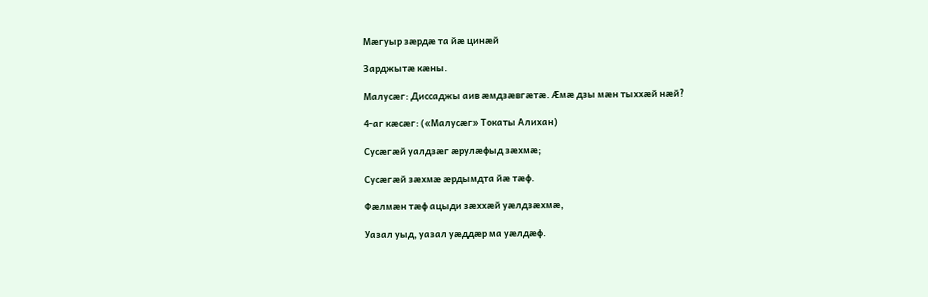Мæгуыр зæрдæ та йæ цинæй

Зарджытæ кæны.

Малусæг: Диссаджы аив æмдзæвгæтæ. Æмæ дзы мæн тыххæй нæй?

4-аг кæсæг: («Малусæг» Токаты Алихан)

Сусæгæй уалдзæг æрулæфыд зæхмæ;

Сусæгæй зæхмæ æрдымдта йæ тæф.

Фæлмæн тæф ацыди зæххæй уæлдзæхмæ,

Уазал уыд, уазал уæддæр ма уæлдæф.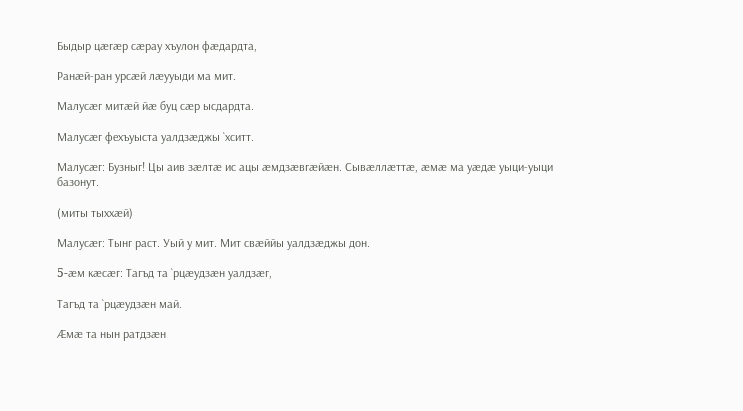Быдыр цæгæр сæрау хъулон фæдардта,

Ранæй-ран урсæй лæууыди ма мит.

Малусæг митæй йæ буц сæр ысдардта.

Малусæг фехъуыста уалдзæджы `хситт.

Малусæг: Бузныг! Цы аив зæлтæ ис ацы æмдзæвгæйæн. Сывæллæттæ, æмæ ма уæдæ уыци-уыци базонут.

(миты тыххæй)

Малусæг: Тынг раст. Уый у мит. Мит свæййы уалдзæджы дон.

5-æм кæсæг: Тагъд та `рцæудзæн уалдзæг,

Тагъд та `рцæудзæн май.

Æмæ та нын ратдзæн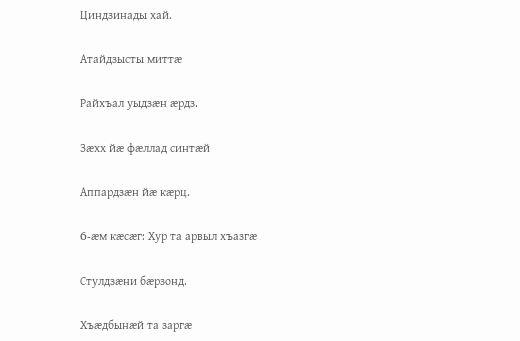Циндзинады хай.

Атайдзысты миттæ

Райхъал уыдзæн æрдз.

Зæхх йæ фæллад синтæй

Аппардзæн йæ кæрц.

6-æм кæсæг: Хур та арвыл хъазгæ

Стулдзæни бæрзонд.

Хъæдбынæй та заргæ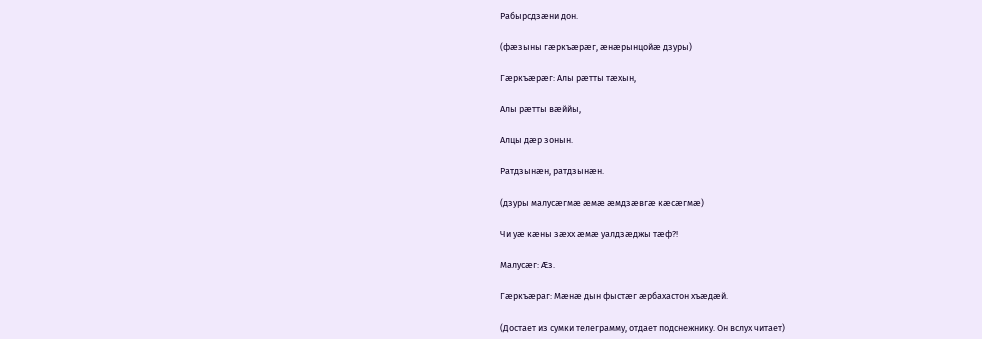Рабырсдзæни дон.

(фæзыны гæркъæрæг, æнæрынцойæ дзуры)

Гæркъæрæг: Алы рæтты тæхын,

Алы рæтты вæййы,

Алцы дæр зонын.

Ратдзынæн, ратдзынæн.

(дзуры малусæгмæ æмæ æмдзæвгæ кæсæгмæ)

Чи уæ кæны зæхх æмæ уалдзæджы тæф?!

Малусæг: Æз.

Гæркъæраг: Мæнæ дын фыстæг æрбахастон хъæдæй.

(Достает из сумки телеграмму, отдает подснежнику. Он вслух читает)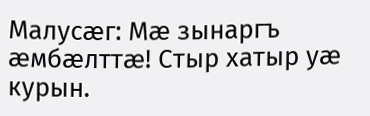Малусæг: Мæ зынаргъ æмбæлттæ! Стыр хатыр уæ курын.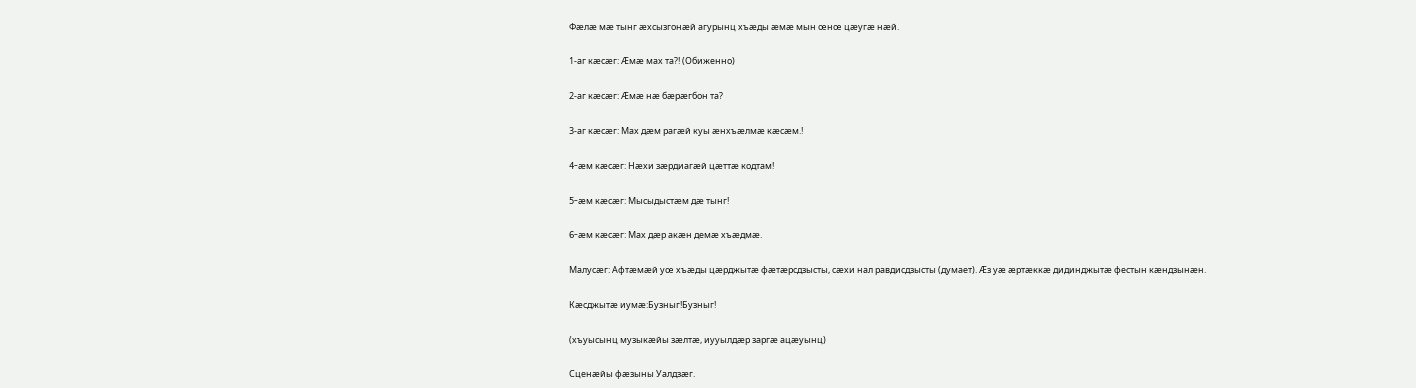Фæлæ мæ тынг æхсызгонæй агурынц хъæды æмæ мын œнœ цæугæ нæй.

1-аг кæсæг: Æмæ мах та?! (Обиженно)

2-аг кæсæг: Æмæ нæ бæрæгбон та?

3-аг кæсæг: Мах дæм рагæй куы æнхъæлмæ кæсæм.!

4-æм кæсæг: Нæхи зæрдиагæй цæттæ кодтам!

5-æм кæсæг: Мысыдыстæм дæ тынг!

6-æм кæсæг: Мах дæр акæн демæ хъæдмæ.

Малусæг: Афтæмæй уœ хъæды цæрджытæ фæтæрсдзысты, сæхи нал равдисдзысты (думает). Æз уæ æртæккæ дидинджытæ фестын кæндзынæн.

Кæсджытæ иумæ:Бузныг!Бузныг!

(хъуысынц музыкæйы зæлтæ, иууылдæр заргæ ацæуынц)

Сценæйы фæзыны Уалдзæг.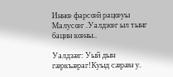Иннœ фарсœй рацœуы Малусœг .Уалдзœг ыл тынг бацин кœны..

Уалдзæг: Уый дын гæркъæраг!Куыд сæрæн у.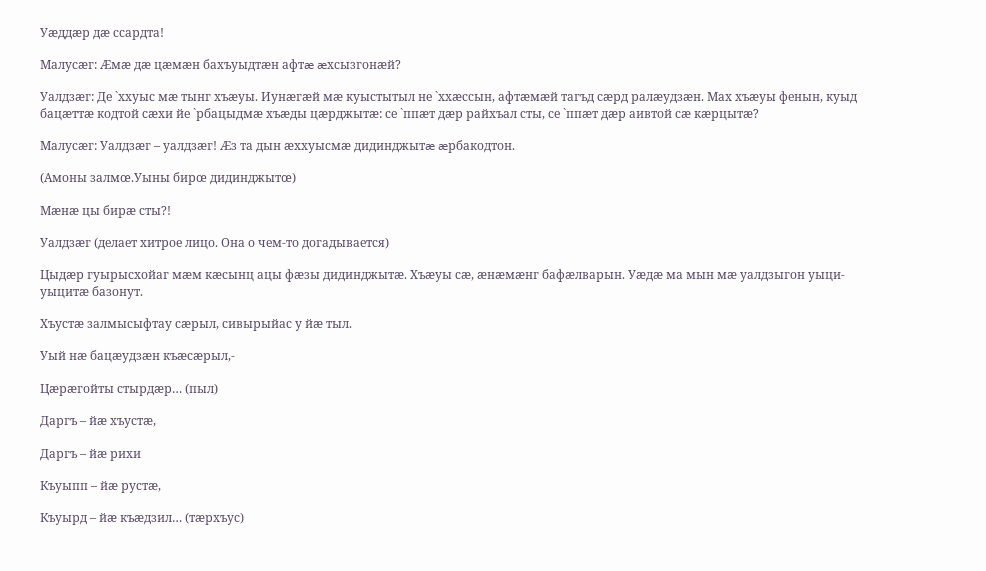Уæддæр дæ ссардта!

Малусæг: Æмæ дæ цæмæн бахъуыдтæн афтæ æхсызгонæй?

Уалдзæг: Де `ххуыс мæ тынг хъæуы. Иунæгæй мæ куыстытыл не `ххæссын, афтæмæй тагъд сæрд ралæудзæн. Мах хъæуы фенын, куыд бацæттæ кодтой сæхи йе `рбацыдмæ хъæды цæрджытæ: се `ппæт дæр райхъал сты, се `ппæт дæр аивтой сæ кæрцытæ?

Малусæг: Уалдзæг – уалдзæг! Æз та дын æххуысмæ дидинджытæ æрбакодтон.

(Амоны залмœ.Уыны бирœ дидинджытœ)

Мæнæ цы бирæ сты?!

Уалдзæг (делает хитрое лицо. Она о чем-то догадывается)

Цыдæр гуырысхойаг мæм кæсынц ацы фæзы дидинджытæ. Хъæуы сæ, æнæмæнг бафæлварын. Уæдæ ма мын мæ уалдзыгон уыци-уыцитæ базонут.

Хъустæ залмысыфтау сæрыл, сивырыйас у йæ тыл.

Уый нæ бацæудзæн къæсæрыл,-

Цæрæгойты стырдæр… (пыл)

Даргъ – йæ хъустæ,

Даргъ – йæ рихи

Къуыпп – йæ рустæ,

Къуырд – йæ къæдзил… (тæрхъус)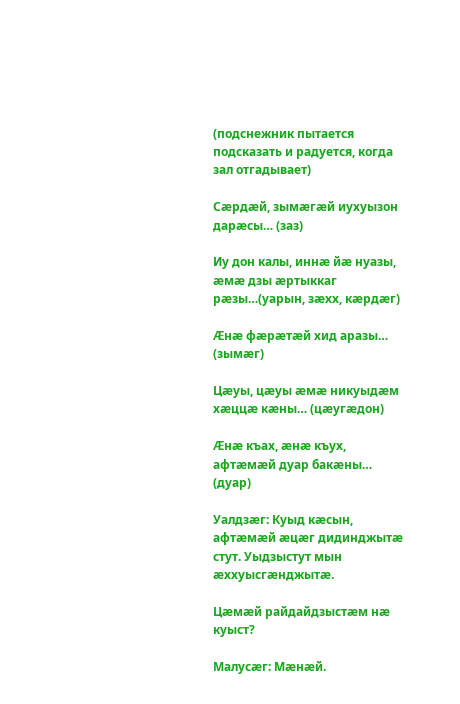(подснежник пытается подсказать и радуется, когда зал отгадывает)

Сæрдæй, зымæгæй иухуызон дарæсы… (заз)

Иу дон калы, иннæ йæ нуазы, æмæ дзы æртыккаг рæзы…(уарын, зæхх, кæрдæг)

Æнæ фæрæтæй хид аразы… (зымæг)

Цæуы, цæуы æмæ никуыдæм хæццæ кæны… (цæугæдон)

Æнæ къах, æнæ къух, афтæмæй дуар бакæны… (дуар)

Уалдзæг: Куыд кæсын, афтæмæй æцæг дидинджытæ стут. Уыдзыстут мын æххуысгæнджытæ.

Цæмæй райдайдзыстæм нæ куыст?

Малусæг: Мæнæй.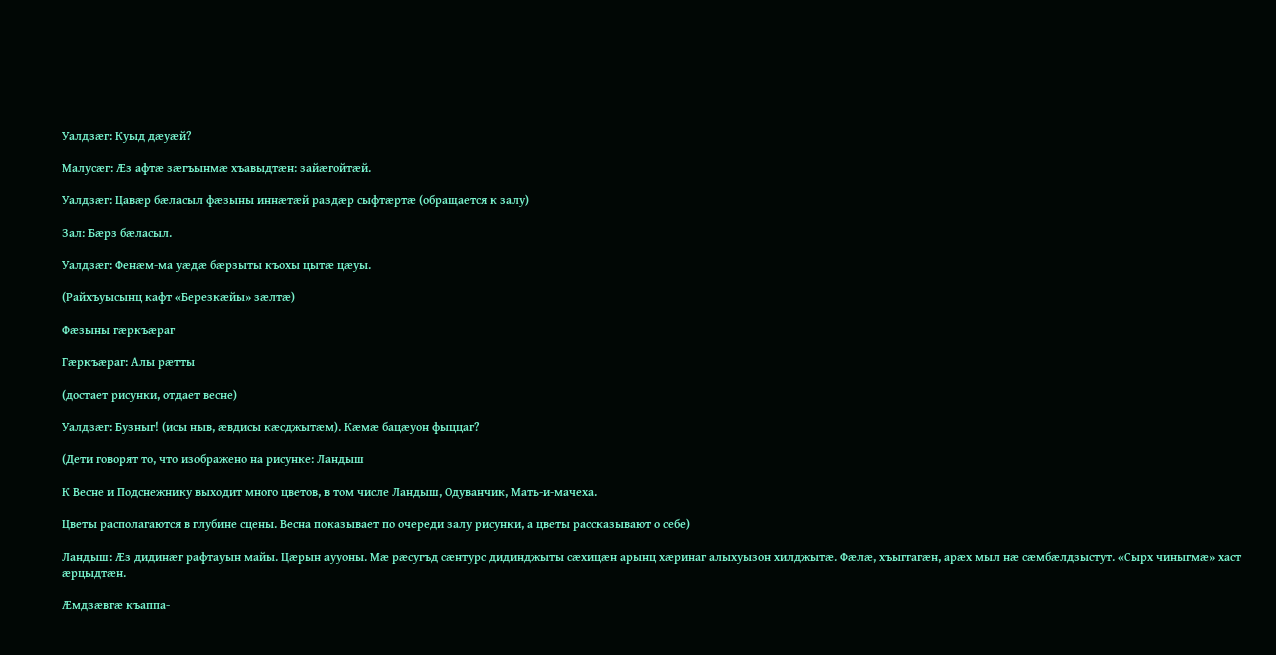Уалдзæг: Куыд дæуæй?

Малусæг: Æз афтæ зæгъынмæ хъавыдтæн: зайæгойтæй.

Уалдзæг: Цавæр бæласыл фæзыны иннæтæй раздæр сыфтæртæ (обращается к залу)

Зал: Бæрз бæласыл.

Уалдзæг: Фенæм-ма уæдæ бæрзыты къохы цытæ цæуы.

(Райхъуысынц кафт «Березкæйы» зæлтæ)

Фæзыны гæркъæраг

Гæркъæраг: Алы рæтты

(достает рисунки, отдает весне)

Уалдзæг: Бузныг! (исы ныв, æвдисы кæсджытæм). Кæмæ бацæуон фыццаг?

(Дети говорят то, что изображено на рисунке: Ландыш

К Весне и Подснежнику выходит много цветов, в том числе Ландыш, Одуванчик, Мать-и-мачеха.

Цветы располагаются в глубине сцены. Весна показывает по очереди залу рисунки, а цветы рассказывают о себе)

Ландыш: Æз дидинæг рафтауын майы. Цæрын аууоны. Мæ рæсугъд сæнтурс дидинджыты сæхицæн арынц хæринаг алыхуызон хилджытæ. Фæлæ, хъыггагæн, арæх мыл нæ сæмбæлдзыстут. «Сырх чиныгмæ» хаст æрцыдтæн.

Æмдзæвгæ къаппа-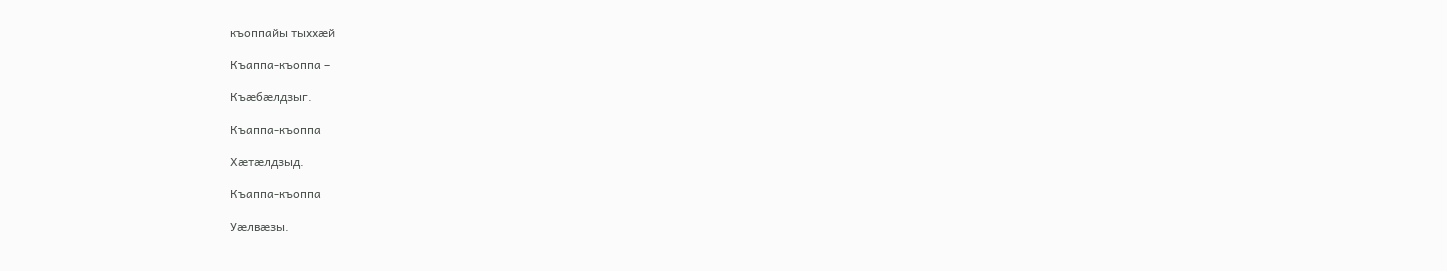къоппайы тыххæй

Къаппа-къоппа –

Къæбæлдзыг.

Къаппа-къоппа

Хæтæлдзыд.

Къаппа-къоппа

Уæлвæзы.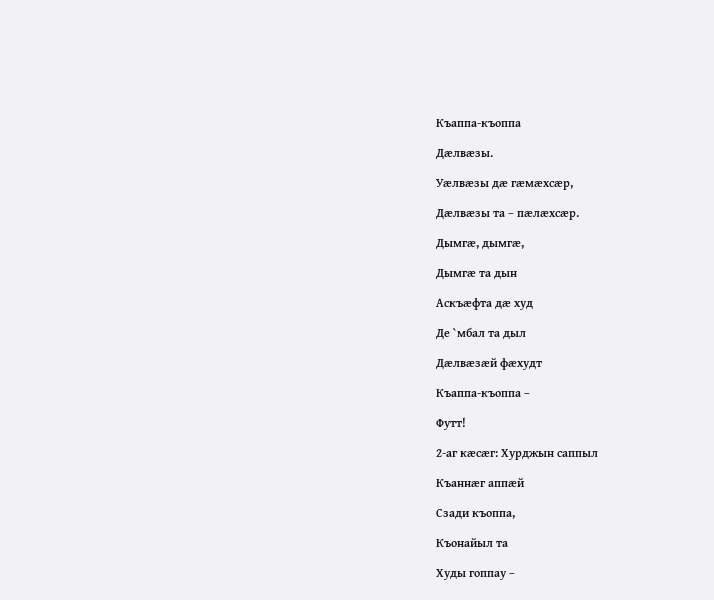Къаппа-къоппа

Дæлвæзы.

Уæлвæзы дæ гæмæхсæр,

Дæлвæзы та – пæлæхсæр.

Дымгæ, дымгæ,

Дымгæ та дын

Аскъæфта дæ худ

Де `мбал та дыл

Дæлвæзæй фæхудт

Къаппа-къоппа –

Футт!

2-аг кæсæг: Хурджын саппыл

Къаннæг аппæй

Сзади къоппа,

Къонайыл та

Худы гоппау –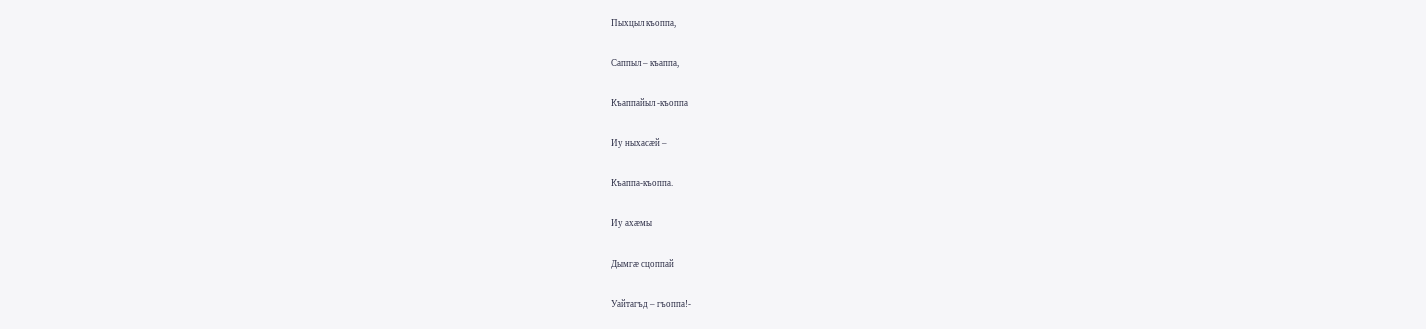Пыхцыл къоппа,

Саппыл – къаппа,

Къаппайыл -къоппа

Иу ныхасæй –

Къаппа-къоппа.

Иу ахæмы

Дымгæ сцоппай

Уайтагъд – гъоппа!-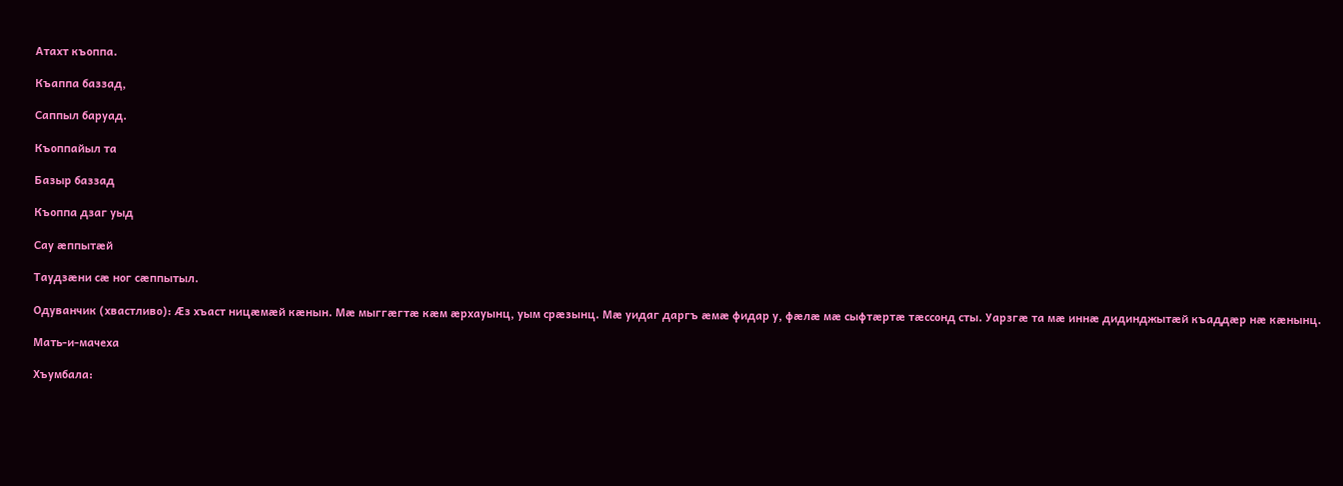Атахт къоппа.

Къаппа баззад,

Саппыл баруад.

Къоппайыл та

Базыр баззад

Къоппа дзаг уыд

Сау æппытæй

Таудзæни сæ ног сæппытыл.

Одуванчик (хвастливо): Æз хъаст ницæмæй кæнын. Мæ мыггæгтæ кæм æрхауынц, уым срæзынц. Мæ уидаг даргъ æмæ фидар у, фæлæ мæ сыфтæртæ тæссонд сты. Уарзгæ та мæ иннæ дидинджытæй къаддæр нæ кæнынц.

Мать-и-мачеха

Хъумбала: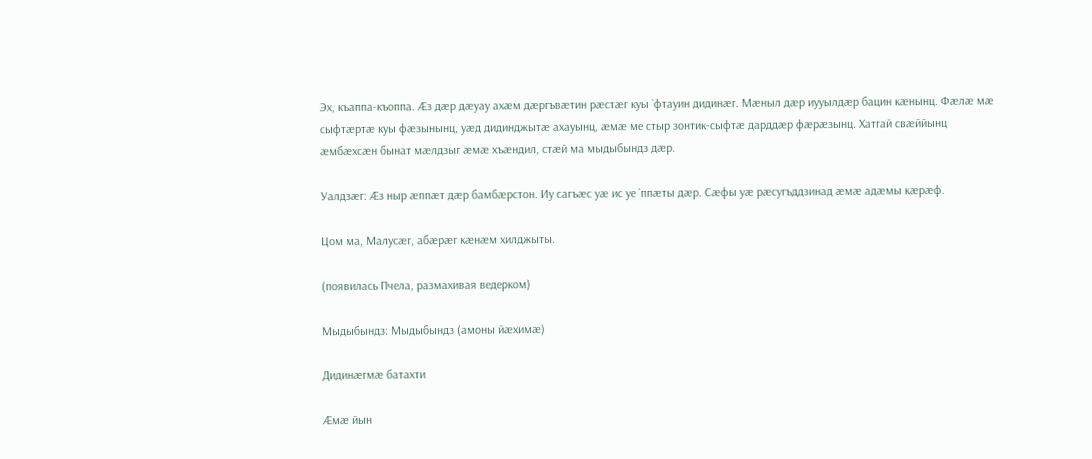Эх, къаппа-къоппа. Æз дæр дæуау ахæм дæргъвæтин рæстæг куы `фтауин дидинæг. Мæныл дæр иууылдæр бацин кæнынц. Фæлæ мæ сыфтæртæ куы фæзынынц, уæд дидинджытæ ахауынц, æмæ ме стыр зонтик-сыфтæ дарддæр фæрæзынц. Хатгай свæййынц æмбæхсæн бынат мæлдзыг æмæ хъæндил, стæй ма мыдыбындз дæр.

Уалдзæг: Æз ныр æппæт дæр бамбæрстон. Иу сагъæс уæ ис уе `ппæты дæр. Сæфы уæ рæсугъддзинад æмæ адæмы кæрæф.

Цом ма, Малусæг, абæрæг кæнæм хилджыты.

(появилась Пчела, размахивая ведерком)

Мыдыбындз: Мыдыбындз (амоны йæхимæ)

Дидинæгмæ батахти

Æмæ йын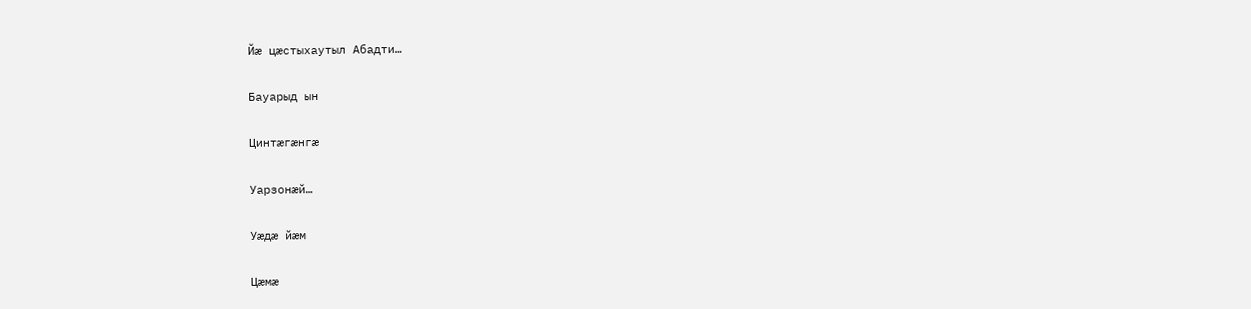Йæ цæстыхаутыл Абадти…

Бауарыд ын

Цинтæгæнгæ

Уарзонæй…

Уæдæ йæм

Цæмæ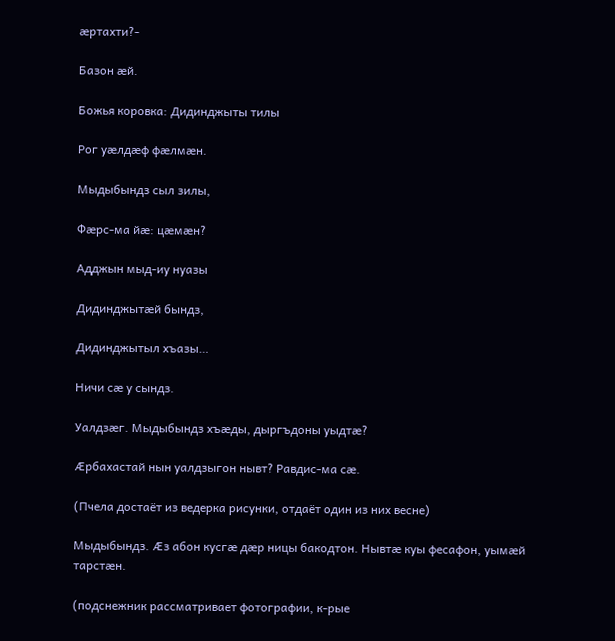æртахти?-

Базон æй.

Божья коровка: Дидинджыты тилы

Рог уæлдæф фæлмæн.

Мыдыбындз сыл зилы,

Фæрс-ма йæ: цæмæн?

Адджын мыд-иу нуазы

Дидинджытæй бындз,

Дидинджытыл хъазы…

Ничи сæ у сындз.

Уалдзæг. Мыдыбындз хъæды, дыргъдоны уыдтæ?

Æрбахастай нын уалдзыгон нывт? Равдис-ма сæ.

(Пчела достаёт из ведерка рисунки, отдаёт один из них весне)

Мыдыбындз. Æз абон кусгæ дæр ницы бакодтон. Нывтæ куы фесафон, уымæй тарстæн.

(подснежник рассматривает фотографии, к-рые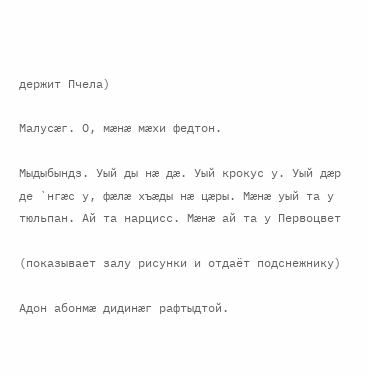держит Пчела)

Малусæг. О, мæнæ мæхи федтон.

Мыдыбындз. Уый ды нæ дæ. Уый крокус у. Уый дæр де `нгæс у, фæлæ хъæды нæ цæры. Мæнæ уый та у тюльпан. Ай та нарцисс. Мæнæ ай та у Первоцвет

(показывает залу рисунки и отдаёт подснежнику)

Адон абонмæ дидинæг рафтыдтой.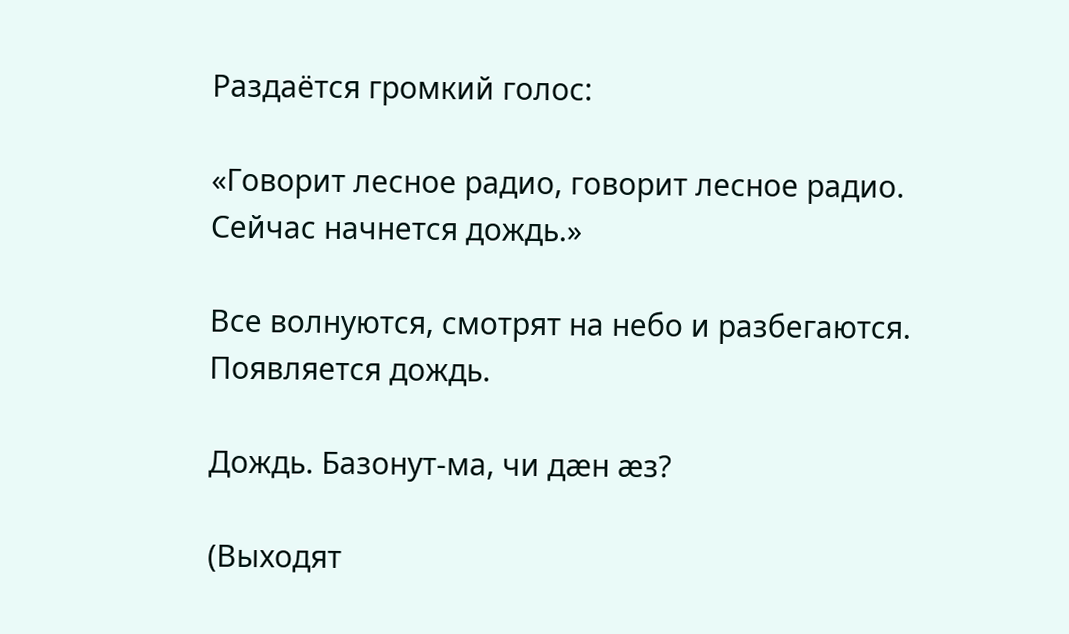Раздаётся громкий голос:

«Говорит лесное радио, говорит лесное радио. Сейчас начнется дождь.»

Все волнуются, смотрят на небо и разбегаются. Появляется дождь.

Дождь. Базонут-ма, чи дæн æз?

(Выходят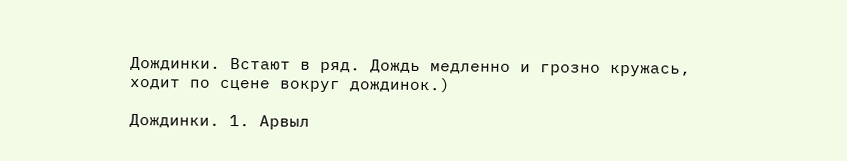Дождинки. Встают в ряд. Дождь медленно и грозно кружась, ходит по сцене вокруг дождинок.)

Дождинки. 1. Арвыл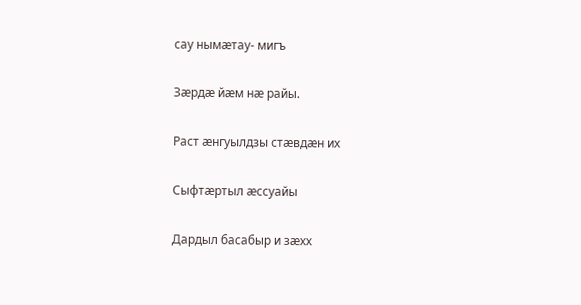сау нымæтау- мигъ

Зæрдæ йæм нæ райы.

Раст æнгуылдзы стæвдæн их

Сыфтæртыл æссуайы

Дардыл басабыр и зæхх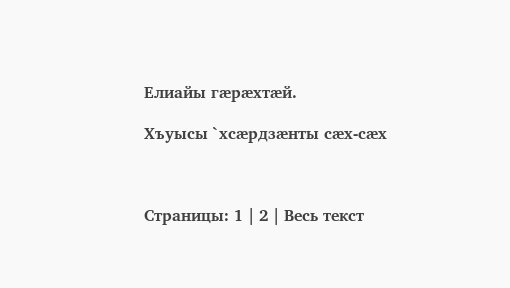Елиайы гæрæхтæй.

Хъуысы `хсæрдзæнты сæх-сæх



Страницы: 1 | 2 | Весь текст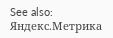See also:
Яндекс.Метрика